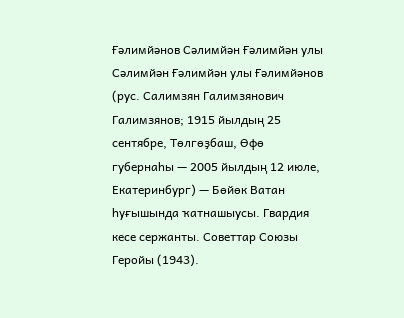Ғәлимйәнов Сәлимйән Ғәлимйән улы
Сәлимйән Ғәлимйән улы Ғәлимйәнов (рус. Салимзян Галимзянович Галимзянов; 1915 йылдың 25 сентябре, Төлгөҙбаш, Өфө губернаһы — 2005 йылдың 12 июле, Екатеринбург) — Бөйөк Ватан һуғышында ҡатнашыусы. Гвардия кесе сержанты. Советтар Союзы Геройы (1943).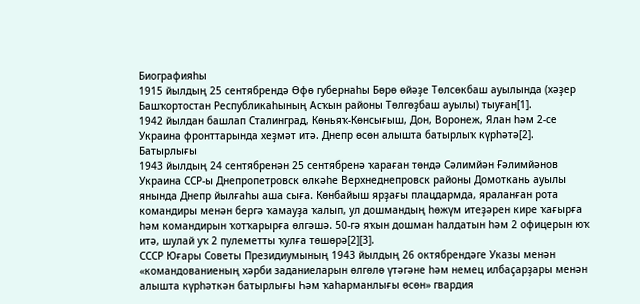Биографияһы
1915 йылдың 25 сентябрендә Өфө губернаһы Бөрө өйәҙе Төлсөкбаш ауылында (хәҙер Башҡортостан Республикаһының Асҡын районы Төлгөҙбаш ауылы) тыуған[1].
1942 йылдан башлап Сталинград, Көньяҡ-Көнсығыш, Дон, Воронеж, Ялан һәм 2-се Украина фронттарында хеҙмəт итə. Днепр өсөн алышта батырлыҡ күрһәтә[2].
Батырлығы
1943 йылдың 24 сентябренән 25 сентябренә ҡараған төндә Сәлимйән Ғәлимйәнов Украина ССР-ы Днепропетровск өлкәһе Верхнеднепровск районы Домоткань ауылы янында Днепр йылғаһы аша сыға. Көнбайыш ярҙағы плацдармда, яраланған рота командиры менән бергә ҡамауҙа ҡалып, ул дошмандың һөжүм итеҙәрен кире ҡағырға һәм командирын ҡотҡарырға өлгәшә. 50-гә яҡын дошман һалдатын һәм 2 офицерын юҡ итә, шулай уҡ 2 пулеметты ҡулға төшөрә[2][3].
СССР Юғары Советы Президиумының 1943 йылдың 26 октябрендәге Указы менән «командованиеның хәрби заданиеларын өлгөлө үтәгәне һәм немец илбаҫарҙары менән алышта күрһәткән батырлығы Һәм ҡаһарманлығы өсөн» гвардия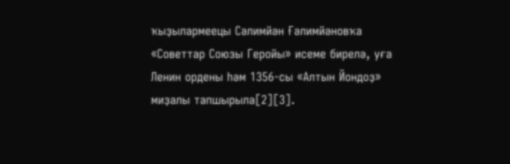ҡыҙылармеецы Сәлимйән Ғәлимйәновҡа «Советтар Союзы Геройы» исеме бирелә, уға Ленин ордены һәм 1356-сы «Алтын Йондоҙ» миҙалы тапшырыла[2][3].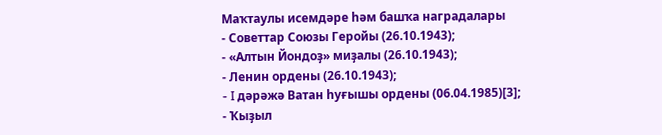Маҡтаулы исемдәре һәм башҡа наградалары
- Советтар Союзы Геройы (26.10.1943);
- «Алтын Йондоҙ» миҙалы (26.10.1943);
- Ленин ордены (26.10.1943);
- I дәрәжә Ватан һуғышы ордены (06.04.1985)[3];
- Ҡыҙыл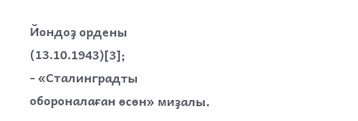Йондоҙ ордены (13.10.1943)[3];
- «Сталинградты обороналаған өсөн» миҙалы.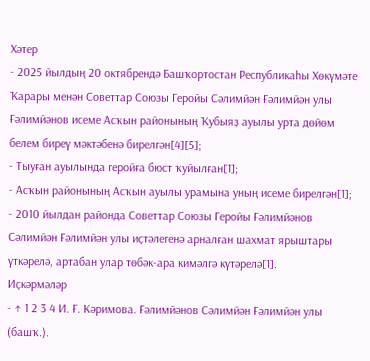Хәтер
- 2025 йылдың 20 октябрендә Башҡортостан Республикаһы Хөкүмәте Ҡарары менән Советтар Союзы Геройы Сәлимйән Ғәлимйән улы Ғәлимйәнов исеме Асҡын районының Ҡубыяҙ ауылы урта дөйөм белем биреү мәктәбенә бирелгән[4][5];
- Тыуған ауылында геройға бюст ҡуйылған[1];
- Асҡын районының Асҡын ауылы урамына уның исеме бирелгән[1];
- 2010 йылдан районда Советтар Союзы Геройы Ғәлимйәнов Сәлимйән Ғәлимйән улы иҫтәлегенә арналған шахмат ярыштары үткәрелә, артабан улар төбәк-ара кимәлгә күтәрелә[1].
Иҫкәрмәләр
- ↑ 1 2 3 4 И. Ғ. Кәримова. Ғәлимйәнов Сәлимйән Ғәлимйән улы (башҡ.).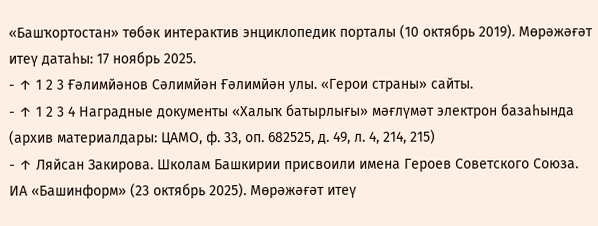«Башҡортостан» төбәк интерактив энциклопедик порталы (10 октябрь 2019). Мөрәжәғәт итеү датаһы: 17 ноябрь 2025.
- ↑ 1 2 3 Ғәлимйәнов Сәлимйән Ғәлимйән улы. «Герои страны» сайты.
- ↑ 1 2 3 4 Наградные документы «Халыҡ батырлығы» мәғлүмәт электрон базаһында (архив материалдары: ЦАМО, ф. 33, оп. 682525, д. 49, л. 4, 214, 215)
- ↑ Ляйсан Закирова. Школам Башкирии присвоили имена Героев Советского Союза. ИА «Башинформ» (23 октябрь 2025). Мөрәжәғәт итеү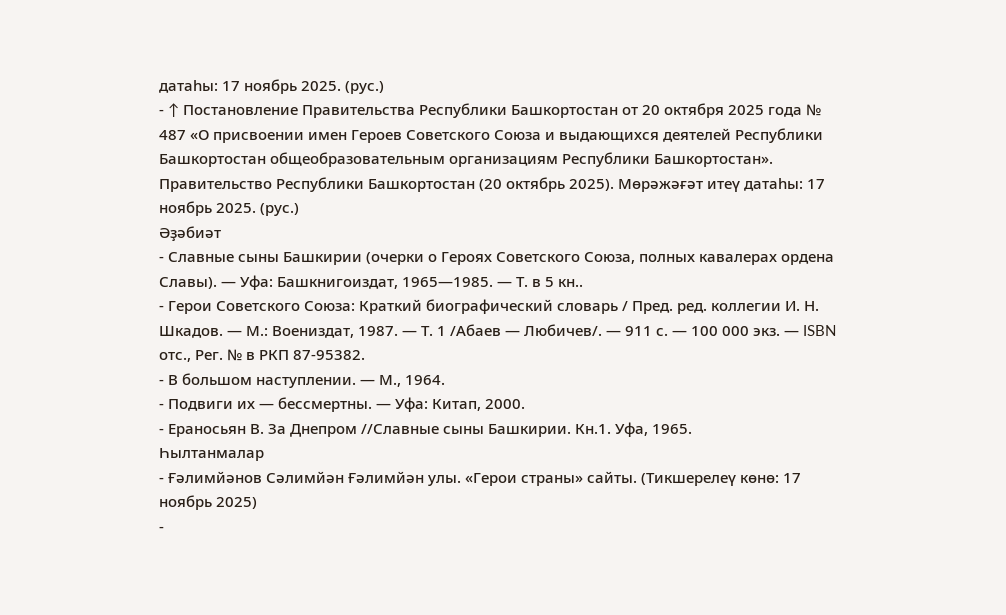датаһы: 17 ноябрь 2025. (рус.)
- ↑ Постановление Правительства Республики Башкортостан от 20 октября 2025 года № 487 «О присвоении имен Героев Советского Союза и выдающихся деятелей Республики Башкортостан общеобразовательным организациям Республики Башкортостан». Правительство Республики Башкортостан (20 октябрь 2025). Мөрәжәғәт итеү датаһы: 17 ноябрь 2025. (рус.)
Әҙәбиәт
- Славные сыны Башкирии (очерки о Героях Советского Союза, полных кавалерах ордена Славы). — Уфа: Башкнигоиздат, 1965—1985. — Т. в 5 кн..
- Герои Советского Союза: Краткий биографический словарь / Пред. ред. коллегии И. Н. Шкадов. — М.: Воениздат, 1987. — Т. 1 /Абаев — Любичев/. — 911 с. — 100 000 экз. — ISBN отс., Рег. № в РКП 87-95382.
- В большом наступлении. — М., 1964.
- Подвиги их — бессмертны. — Уфа: Китап, 2000.
- Ераносьян В. За Днепром //Славные сыны Башкирии. Кн.1. Уфа, 1965.
Һылтанмалар
- Ғәлимйәнов Сәлимйән Ғәлимйән улы. «Герои страны» сайты. (Тикшерелеү көнө: 17 ноябрь 2025)
-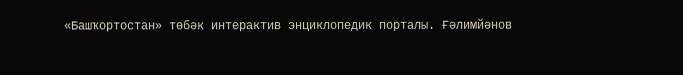«Башҡортостан» төбәк интерактив энциклопедик порталы. Ғәлимйәнов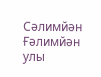Сәлимйән Ғәлимйән улы